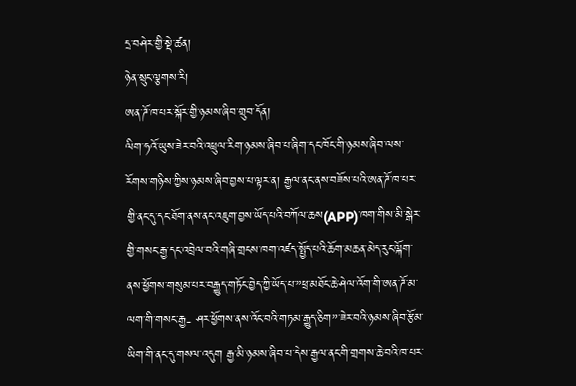དྲ་བཤེར་གྱི་སྡེ་ཚན།
ཉེན་སྲུང་ལྕགས་རི།
ཨན་ཌོ་ཁ་པར་སྐོར་གྱི་ཉམས་ཞིབ་གྲུབ་དོན།
ལིག་ཧའོ་ཡུས་ཟེར་བའི་འཕྲུལ་རིག་ཉམས་ཞིབ་པ་ཞིག་དང་ཁོང་གི་ཉམས་ཞིབ་ལས་རོགས་གཉིས་ཀྱིས་ཉམས་ཞིབ་བྱས་པ་ལྟར་ན། རྒྱལ་ནང་ནས་བཟོས་པའི་ཨན་ཌོ་ཁ་པར་གྱི་ནང་དུ་དང་ཐོག་ནས་ནང་འཇུག་བྱས་ཡོད་པའི་བཀོལ་ཆས(APP)་ཁག་གིས་མི་སྒེར་གྱི་གསང་རྒྱ་དང་འབྲེལ་བའི་གཞི་གྲངས་ཁག་འཛད་སྤྱོད་པའི་ཆོག་མཆན་མེད་རུང་ལྐོག་ནས་ཕྱོགས་གསུམ་པར་བརྒྱུད་གཏོང་བྱེད་ཀྱི་ཡོད་པ་”ཕྲ་མཐོང་ཆེ་ཤེལ་འོག་གི་ཨན་ཌོ་མ་ལག་གི་གསང་རྒྱ- ཤར་ཕྱོགས་ནས་འོང་བའི་གཏམ་རྒྱུད་ཅིག”་ཟེར་བའི་ཉམས་ཞིབ་རྩོམ་ཡིག་གི་ནང་དུ་གསལ་འདུག རྒྱ་མི་ཉམས་ཞིབ་པ་དེས་རྒྱལ་ནང་གི་གྲགས་ཆེ་བའི་ཁ་པར་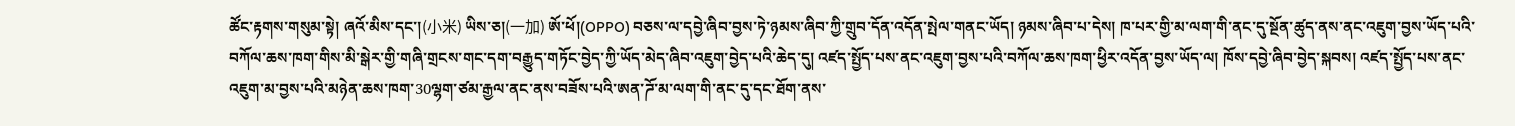ཚོང་རྟགས་གསུམ་སྟེ། ཞའོ་མིས་དང་།(小米) ཡིས་ཅ།(一加) ཨོ་ཕོ།(OPPO) བཅས་ལ་དབྱེ་ཞིབ་བྱས་ཏེ་ཉམས་ཞིབ་ཀྱི་གྲུབ་དོན་འདོན་སྤེལ་གནང་ཡོད། ཉམས་ཞིབ་པ་དེས། ཁ་པར་གྱི་མ་ལག་གི་ནང་དུ་སྔོན་ཚུད་ནས་ནང་འཇུག་བྱས་ཡོད་པའི་བཀོལ་ཆས་ཁག་གིས་མི་སྒེར་གྱི་གཞི་གྲངས་གང་དག་བརྒྱུད་གཏོང་བྱེད་ཀྱི་ཡོད་མེད་ཞིབ་འཇུག་བྱེད་པའི་ཆེད་དུ། འཛད་སྤྱོད་པས་ནང་འཇུག་བྱས་པའི་བཀོལ་ཆས་ཁག་ཕྱིར་འདོན་བྱས་ཡོད་ལ། ཁོས་དབྱེ་ཞིབ་བྱེད་སྐབས། འཛད་སྤྱོད་པས་ནང་འཇུག་མ་བྱས་པའི་མཉེན་ཆས་ཁག་30ལྷག་ཙམ་རྒྱལ་ནང་ནས་བཟོས་པའི་ཨན་ཌོ་མ་ལག་གི་ནང་དུ་དང་ཐོག་ནས་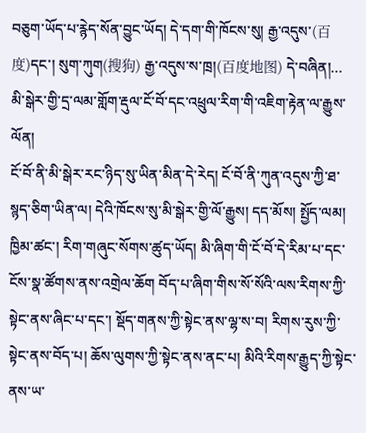བཅུག་ཡོད་པ་རྙེད་སོན་བྱུང་ཡོད། དེ་དག་གི་ཁོངས་སུ། རྒྱ་འདུས་(百度)དང་། སུག་ཀུག(搜狗) རྒྱ་འདུས་ས་ཁྲ།(百度地图) དེ་བཞིན།…
མི་སྒེར་གྱི་དྲ་ལམ་གློག་རྡུལ་ངོ་བོ་དང་འཕྲུལ་རིག་གི་འཇིག་རྟེན་ལ་རྒྱུས་ལོན།
ངོ་བོ་ནི་མི་སྒེར་རང་ཉིད་སུ་ཡིན་མིན་དེ་རེད། ངོ་བོ་ནི་ཀུན་འདུས་ཀྱི་ཐ་སྙད་ཅིག་ཡིན་ལ། དེའི་ཁོངས་སུ་མི་སྒེར་གྱི་ལོ་རྒྱུས། དད་མོས། སྤྱོད་ལམ། ཁྱིམ་ཚང་། རིག་གཞུང་སོགས་ཚུད་ཡོད། མི་ཞིག་གི་ངོ་བོ་དེ་རིམ་པ་དང་ངོས་སྣ་ཚོགས་ནས་འགྲེལ་ཆོག བོད་པ་ཞིག་གིས་སོ་སོའི་ལས་རིགས་ཀྱི་སྟེང་ནས་ཞིང་པ་དང་། སྡོད་གནས་ཀྱི་སྟེང་ནས་ལྷ་ས་བ། རིགས་རུས་ཀྱི་སྟེང་ནས་བོད་པ། ཆོས་ལུགས་ཀྱི་སྟེང་ནས་ནང་པ། མིའི་རིགས་རྒྱུད་ཀྱི་སྟེང་ནས་ཡ་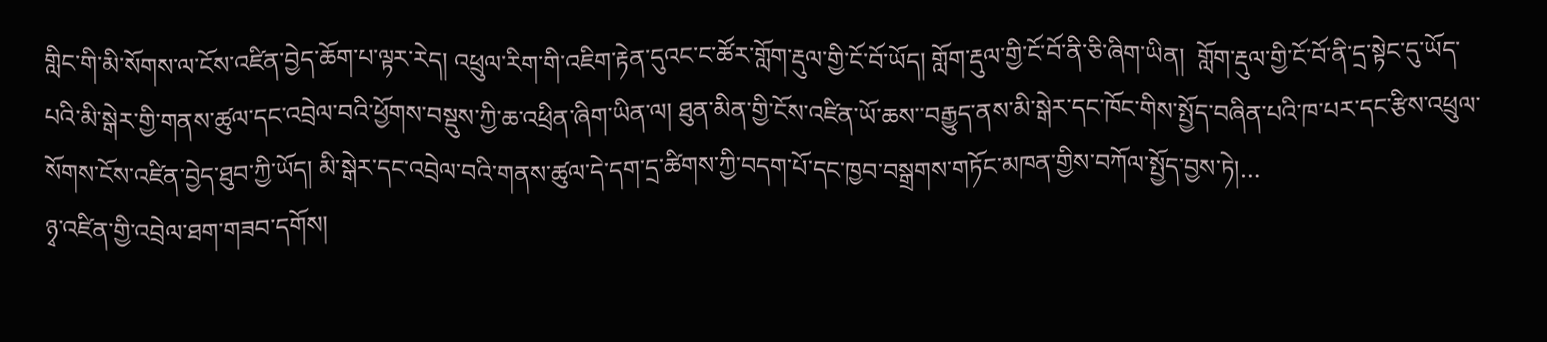གླིང་གི་མི་སོགས་ལ་ངོས་འཛིན་བྱེད་ཆོག་པ་ལྟར་རེད། འཕྲུལ་རིག་གི་འཇིག་རྟེན་དུའང་ང་ཚོར་གློག་རྡུལ་གྱི་ངོ་བོ་ཡོད། གློག་རྡུལ་གྱི་ངོ་བོ་ནི་ཅི་ཞིག་ཡིན།  གློག་རྡུལ་གྱི་ངོ་བོ་ནི་དྲ་སྟེང་དུ་ཡོད་པའི་མི་སྒེར་གྱི་གནས་ཚུལ་དང་འབྲེལ་བའི་ཕྱོགས་བསྡུས་ཀྱི་ཆ་འཕྲིན་ཞིག་ཡིན་ལ། ཐུན་མིན་གྱི་ངོས་འཛིན་ཡོ་ཆས་་བརྒྱུད་ནས་མི་སྒེར་དང་ཁོང་གིས་སྤྱོད་བཞིན་པའི་ཁ་པར་དང་རྩིས་འཕྲུལ་སོགས་ངོས་འཛིན་བྱེད་ཐུབ་ཀྱི་ཡོད། མི་སྒེར་དང་འབྲེལ་བའི་གནས་ཚུལ་དེ་དག་དྲ་ཚིགས་ཀྱི་བདག་པོ་དང་ཁྱབ་བསྒྲགས་གཏོང་མཁན་གྱིས་བཀོལ་སྤྱོད་བྱས་ཏེ།…
ཉྭ་འཛིན་གྱི་འབྲེལ་ཐག་གཟབ་དགོས།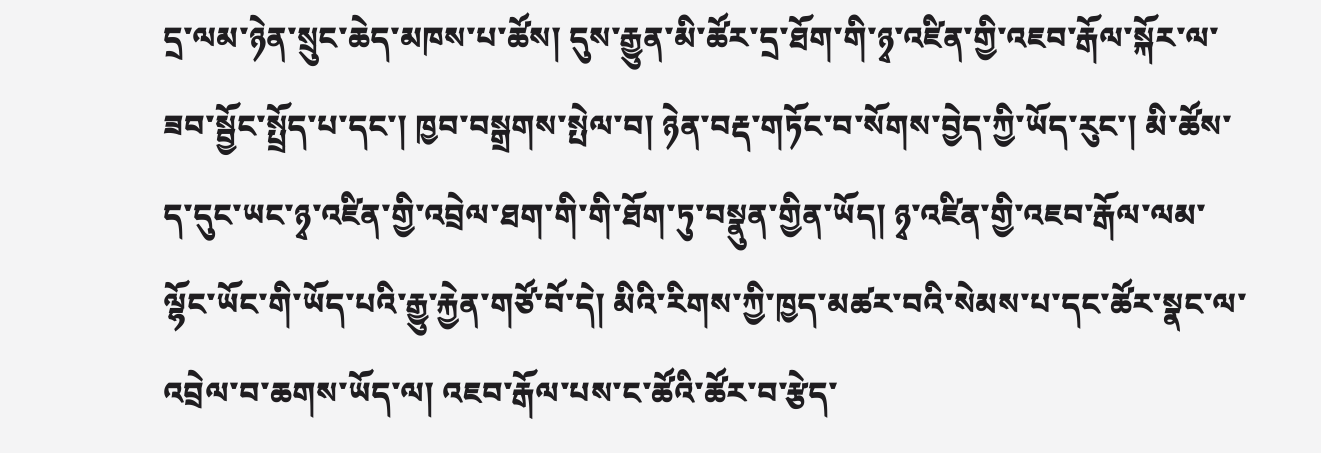དྲ་ལམ་ཉེན་སྲུང་ཆེད་མཁས་པ་ཚོས། དུས་རྒྱུན་མི་ཚོར་དྲ་ཐོག་གི་ཉྭ་འཛིན་གྱི་འཇབ་རྒོལ་སྐོར་ལ་ཟབ་སྦྱོང་སྤྲོད་པ་དང་། ཁྱབ་བསྒྲགས་སྤེལ་བ། ཉེན་བརྡ་གཏོང་བ་སོགས་བྱེད་ཀྱི་ཡོད་རུང་། མི་ཚོས་ད་དུང་ཡང་ཉྭ་འཛིན་གྱི་འབྲེལ་ཐག་གི་གི་ཐོག་ཏུ་བསྣུན་གྱིན་ཡོད། ཉྭ་འཛིན་གྱི་འཇབ་རྒོལ་ལམ་ལྷོང་ཡོང་གི་ཡོད་པའི་རྒྱུ་རྐྱེན་གཙོ་བོ་དེ། མིའི་རིགས་ཀྱི་ཁྱད་མཚར་བའི་སེམས་པ་དང་ཚོར་སྣང་ལ་འབྲེལ་བ་ཆགས་ཡོད་ལ། འཇབ་རྒོལ་པས་ང་ཚོའི་ཚོར་བ་རྩེད་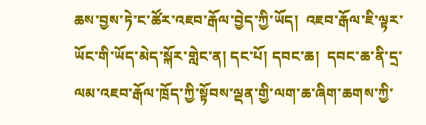ཆས་བྱས་ཏེ་ང་ཚོར་འཇབ་རྒོལ་བྱེད་ཀྱི་ཡོད།  འཇབ་རྒོལ་ཇི་ལྟར་ཡོང་གི་ཡོད་མེད་སྐོར་གླེང་ན། དང་པོ། དབང་ཆ།  དབང་ཆ་ནི་དྲ་ལམ་འཇབ་རྒོལ་ཁྲོད་ཀྱི་སྟོབས་ལྡན་གྱི་ལག་ཆ་ཞིག་ཆགས་ཀྱི་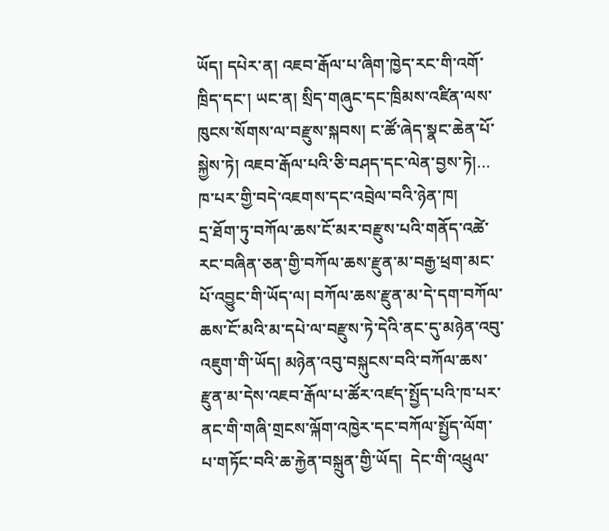ཡོད། དཔེར་ན། འཇབ་རྒོལ་པ་ཞིག་ཁྱེད་རང་གི་འགོ་ཁྲིད་དང་། ཡང་ན། སྲིད་གཞུང་དང་ཁྲིམས་འཛིན་ལས་ཁུངས་སོགས་ལ་བརྫུས་སྐབས། ང་ཚོ་ཞེད་སྣང་ཆེན་པོ་སྐྱེས་ཏེ། འཇབ་རྒོལ་པའི་ཅི་བཤད་དང་ལེན་བྱས་ཏེ།…
ཁ་པར་གྱི་བདེ་འཇགས་དང་འབྲེལ་བའི་ཉེན་ཁ།
དྲ་ཐོག་ཏུ་བཀོལ་ཆས་ངོ་མར་བརྫུས་པའི་གནོད་འཚེ་རང་བཞིན་ཅན་གྱི་བཀོལ་ཆས་རྫུན་མ་བརྒྱ་ཕྲག་མང་པོ་འབྱུང་གི་ཡོད་ལ། བཀོལ་ཆས་རྫུན་མ་དེ་དག་བཀོལ་ཆས་ངོ་མའི་མ་དཔེ་ལ་བརྫུས་ཏེ་དེའི་ནང་དུ་མཉེན་འབུ་འཇུག་གི་ཡོད། མཉེན་འབུ་བསྐུངས་བའི་བཀོལ་ཆས་རྫུན་མ་དེས་འཇབ་རྒོལ་པ་ཚོར་འཛད་སྤྱོད་པའི་ཁ་པར་ནང་གི་གཞི་གྲངས་ལྐོག་འཁྱེར་དང་བཀོལ་སྤྱོད་ལོག་པ་གཏོང་བའི་ཆ་རྐྱེན་བསྐྲུན་གྱི་ཡོད།  དེང་གི་འཕྲུལ་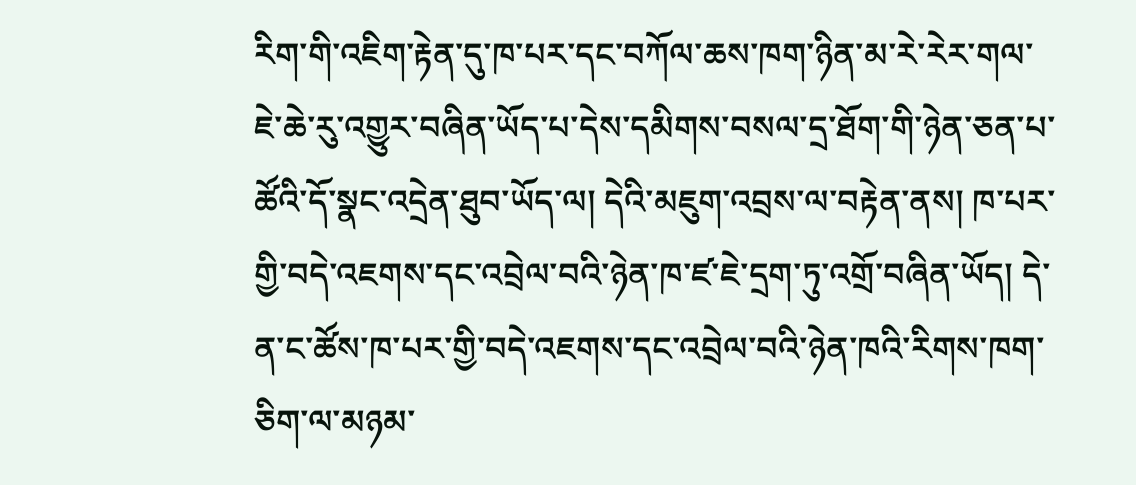རིག་གི་འཇིག་རྟེན་དུ་ཁ་པར་དང་བཀོལ་ཆས་ཁག་ཉིན་མ་རེ་རེར་གལ་ཇེ་ཆེ་རུ་འགྱུར་བཞིན་ཡོད་པ་དེས་དམིགས་བསལ་དྲ་ཐོག་གི་ཉེན་ཅན་པ་ཚོའི་དོ་སྣང་འདྲེན་ཐུབ་ཡོད་ལ། དེའི་མཇུག་འབྲས་ལ་བརྟེན་ནས། ཁ་པར་གྱི་བདེ་འཇགས་དང་འབྲེལ་བའི་ཉེན་ཁ་ཛ་ཇེ་དྲག་ཏུ་འགྲོ་བཞིན་ཡོད། དེ་ན་ང་ཚོས་ཁ་པར་གྱི་བདེ་འཇགས་དང་འབྲེལ་བའི་ཉེན་ཁའི་རིགས་ཁག་ཅིག་ལ་མཉམ་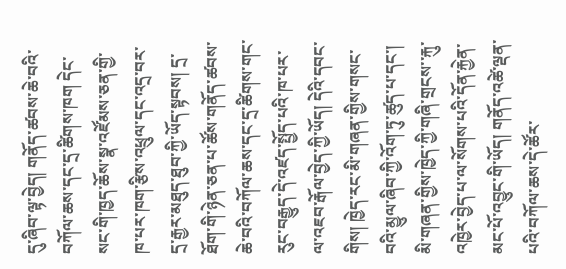དུ་ཞིབ་ལྟ་བྱེད། གནོད་ཚབས་ཆེ་བའི་བཀོལ་ཆས་དང་དྲ་ཚིགས་ཁག དེང་སང་གི་ཁྱད་ཆོས་སྣ་འཛོམས་ཅན་གྱི་ཁ་པར་ཁག་རྩིས་འཕྲུལ་དང་འདྲ་བར་དྲ་རྒྱར་མཐུད་ཐུབ་ཀྱི་ཡོད་སྟབས། དྲ་ཐོག་གི་ཉེན་ཅན་པ་ཚོས་གནོད་ཚབས་ཆེ་བའི་བཀོལ་ཆས་དང་དྲ་ཚིགས་གང་རུང་བརྒྱུད་དེ་འཛད་སྤྱོད་པའི་ཁ་པར་ལ་འཇབ་རྒོལ་བྱེད་ཀྱི་ཡོད། དེའི་དབང་གིས། ཁྱེད་རང་མི་གཞན་གྱིས་གསང་བའི་མྱུལ་ཞིབ་ཀྱི་འོག་ཏུ་ཚུད་པ་དང་། མི་གཞན་གྱིས་ཁྱེད་ཀྱི་གཞི་གྲངས་་རྐུ་འཁྱེར་བྱེད་པ་ལ་སོགས་པའི་དོན་རྐྱེན་མང་པོ་འབྱུང་གི་ཡོད། གནོད་འཚེ་ལྡན་པའི་བཀོལ་ཆས་དེ་ཚོར་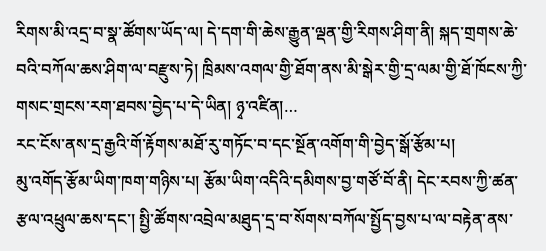རིགས་མི་འདྲ་བ་སྣ་ཚོགས་ཡོད་ལ། དེ་དག་གི་ཆེས་རྒྱུན་ལྡན་གྱི་རིགས་ཤིག་ནི། སྐད་གྲགས་ཆེ་བའི་བཀོལ་ཆས་ཤིག་ལ་བརྫུས་ཏེ། ཁྲིམས་འགལ་གྱི་ཐོག་ནས་མི་སྒེར་གྱི་དྲ་ལམ་གྱི་ཐོ་ཁོངས་ཀྱི་གསང་གྲངས་རག་ཐབས་བྱེད་པ་དེ་ཡིན། ཉྭ་འཛིན།…
རང་ངོས་ནས་དྲ་རྒྱའི་གོ་རྟོགས་མཐོ་རུ་གཏོང་བ་དང་སྔོན་འགོག་གི་བྱེད་སྒོ་རྩོམ་པ།
མུ་འགོད་རྩོམ་ཡིག་ཁག་གཉིས་པ། རྩོམ་ཡིག་འདིའི་དམིགས་བྱ་གཙོ་བོ་ནི། དེང་རབས་ཀྱི་ཚན་རྩལ་འཕྲུལ་ཆས་དང་། སྤྱི་ཚོགས་འབྲེལ་མཐུད་དྲ་བ་སོགས་བཀོལ་སྤྱོད་བྱས་པ་ལ་བརྟེན་ནས་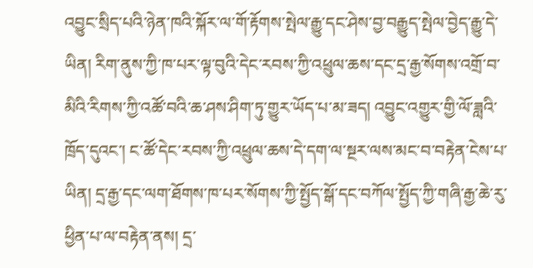འབྱུང་སྲིད་པའི་ཉེན་ཁའི་སྐོར་ལ་གོ་རྟོགས་སྤེལ་རྒྱུ་དང་ཤེས་བྱ་བརྒྱུད་སྤེལ་བྱེད་རྒྱུ་དེ་ཡིན། རིག་ནུས་ཀྱི་ཁ་པར་ལྟ་བུའི་དེང་རབས་ཀྱི་འཕྲུལ་ཆས་དང་དྲ་རྒྱ་སོགས་འགྲོ་བ་མིའི་རིགས་ཀྱི་འཚོ་བའི་ཆ་ཤས་ཤིག་ཏུ་གྱུར་ཡོད་པ་མ་ཟད། འབྱུང་འགྱུར་གྱི་ལོ་ཟླའི་ཁྲོད་དུའང་། ང་ཚོ་དེང་རབས་ཀྱི་འཕྲུལ་ཆས་དེ་དག་ལ་སྔར་ལས་མང་བ་བརྟེན་ངེས་པ་ཡིན། དྲ་རྒྱ་དང་ལག་ཐོགས་ཁ་པར་སོགས་ཀྱི་སྤྱོད་སྒོ་དང་བཀོལ་སྤྱོད་ཀྱི་གཞི་རྒྱ་ཆེ་རུ་ཕྱིན་པ་ལ་བརྟེན་ནས། དྲ་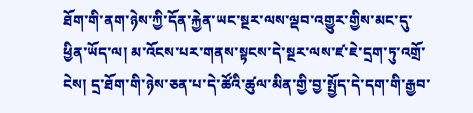ཐོག་གི་ནག་ཉེས་ཀྱི་དོན་རྐྱེན་ཡང་སྔར་ལས་ལྡབ་འགྱུར་གྱིས་མང་དུ་ཕྱིན་ཡོད་ལ། མ་འོངས་པར་གནས་སྟངས་དེ་སྔར་ལས་ཛ་ཇེ་དྲག་ཏུ་འགྲོ་ངེས། དྲ་ཐོག་གི་ཉེས་ཅན་པ་དེ་ཚོའི་ཚུལ་མིན་གྱི་བྱ་སྤྱོད་དེ་དག་གི་རྒྱབ་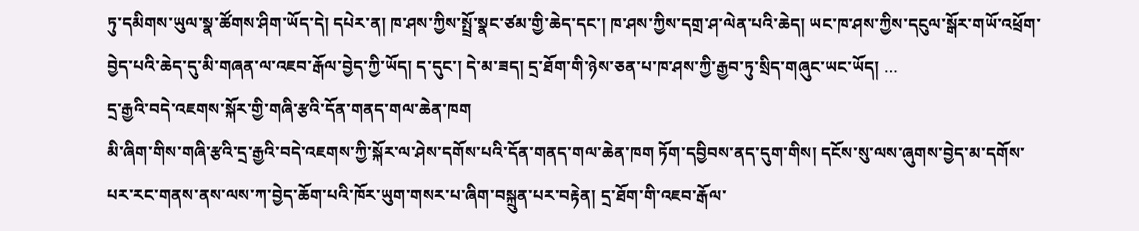ཏུ་དམིགས་ཡུལ་སྣ་ཚོགས་ཤིག་ཡོད་དེ། དཔེར་ན། ཁ་ཤས་ཀྱིས་སྤྲོ་སྣང་ཙམ་གྱི་ཆེད་དང་། ཁ་ཤས་ཀྱིས་དགྲ་ཤ་ལེན་པའི་ཆེད། ཡང་ཁ་ཤས་ཀྱིས་དངུལ་སྒོར་གཡོ་འཕྲོག་བྱེད་པའི་ཆེད་དུ་མི་གཞན་ལ་འཇབ་རྒོལ་བྱེད་ཀྱི་ཡོད། ད་དུང་། དེ་མ་ཟད། དྲ་ཐོག་གི་ཉེས་ཅན་པ་ཁ་ཤས་ཀྱི་རྒྱབ་ཏུ་སྲིད་གཞུང་ཡང་ཡོད། …
དྲ་རྒྱའི་བདེ་འཇགས་སྐོར་གྱི་གཞི་རྩའི་དོན་གནད་གལ་ཆེན་ཁག
མི་ཞིག་གིས་གཞི་རྩའི་དྲ་རྒྱའི་བདེ་འཇགས་ཀྱི་སྐོར་ལ་ཤེས་དགོས་པའི་དོན་གནད་གལ་ཆེན་ཁག ཏོག་དབྱིབས་ནད་དུག་གིས། དངོས་སུ་ལས་ཞུགས་བྱེད་མ་དགོས་པར་རང་གནས་ནས་ལས་ཀ་བྱེད་ཆོག་པའི་ཁོར་ཡུག་གསར་པ་ཞིག་བསྐྲུན་པར་བརྟེན། དྲ་ཐོག་གི་འཇབ་རྒོལ་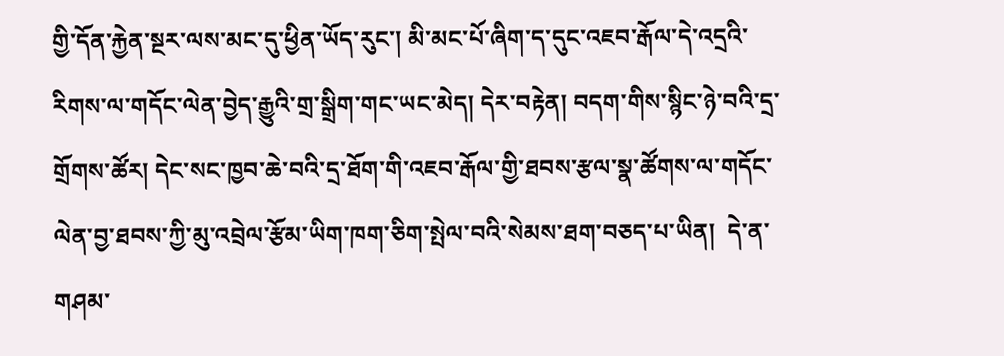གྱི་དོན་རྐྱེན་སྔར་ལས་མང་དུ་ཕྱིན་ཡོད་རུང་། མི་མང་པོ་ཞིག་ད་དུང་འཇབ་རྒོལ་དེ་འདྲའི་རིགས་ལ་གདོང་ལེན་བྱེད་རྒྱུའི་གྲ་སྒྲིག་གང་ཡང་མེད། དེར་བརྟེན། བདག་གིས་སྙིང་ཉེ་བའི་དྲ་གྲོགས་ཚོར། དེང་སང་ཁྱབ་ཆེ་བའི་དྲ་ཐོག་གི་འཇབ་རྒོལ་གྱི་ཐབས་རྩལ་སྣ་ཚོགས་ལ་གདོང་ལེན་བྱ་ཐབས་ཀྱི་མུ་འབྲེལ་རྩོམ་ཡིག་ཁག་ཅིག་སྤེལ་བའི་སེམས་ཐག་བཅད་པ་ཡིན།  དེ་ན་གཤམ་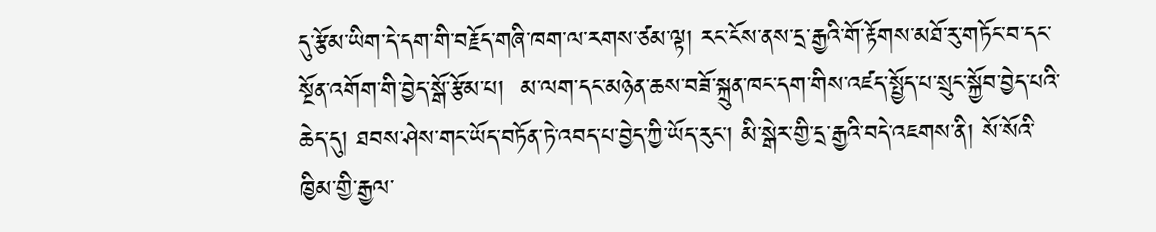དུ་རྩོམ་ཡིག་དེ་དག་གི་བརྗོད་གཞི་ཁག་ལ་རགས་ཙམ་ལྟ། རང་ངོས་ནས་དྲ་རྒྱའི་གོ་རྟོགས་མཐོ་རུ་གཏོང་བ་དང་སྔོན་འགོག་གི་བྱེད་སྒོ་རྩོམ་པ།  མ་ལག་དང་མཉེན་ཆས་བཟོ་སྐྲུན་ཁང་དག་གིས་འཛད་སྤྱོད་པ་སྲུང་སྐྱོབ་བྱེད་པའི་ཆེད་དུ། ཐབས་ཤེས་གང་ཡོད་བཏོན་ཏེ་འབད་པ་བྱེད་ཀྱི་ཡོད་རུང་། མི་སྒེར་གྱི་དྲ་རྒྱའི་བདེ་འཇགས་ནི། སོ་སོའི་ཁྱིམ་གྱི་རྒྱལ་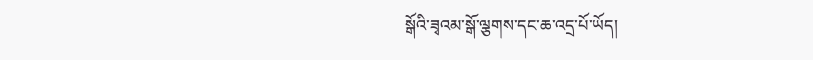སྒོའི་ཟྭའམ་སྒོ་ལྕགས་དང་ཆ་འདྲ་པོ་ཡོད།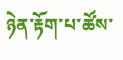ཉེན་རྟོག་པ་ཚོས་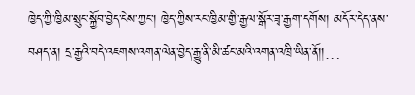ཁྱེད་ཀྱི་ཁྱིམ་སྲུང་སྐྱོབ་བྱེད་ངེས་ཀྱང་། ཁྱེད་ཀྱིས་རང་ཁྱིམ་གྱི་རྒྱལ་སྒོར་ཟྭ་རྒྱག་དགོས། མདོར་དེད་ནས་བཤད་ན། དྲ་རྒྱའི་བདེ་འཇགས་འགན་ལེན་བྱེད་རྒྱུ་ནི་མི་ཚང་མའི་འགན་འཁྲི་ཡིན་ནོ།།…